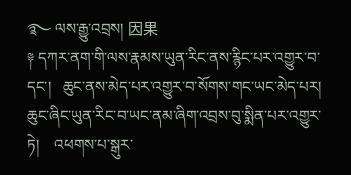࿐ ལས་རྒྱུ་འབྲས། 因果
༈ དཀར་ནག་གི་ལས་རྣམས་ཡུན་རིང་ནས་རྙིང་པར་འགྱུར་བ་དང་།   ཆུང་ནས་མེད་པར་འགྱུར་བ་སོགས་གང་ཡང་མེད་པར།  ཆུང་ཞིང་ཡུན་རིང་བ་ཡང་ནམ་ཞིག་འབྲས་བུ་སྨིན་པར་འགྱུར་ཏེ།    འཕགས་པ་སྒུར་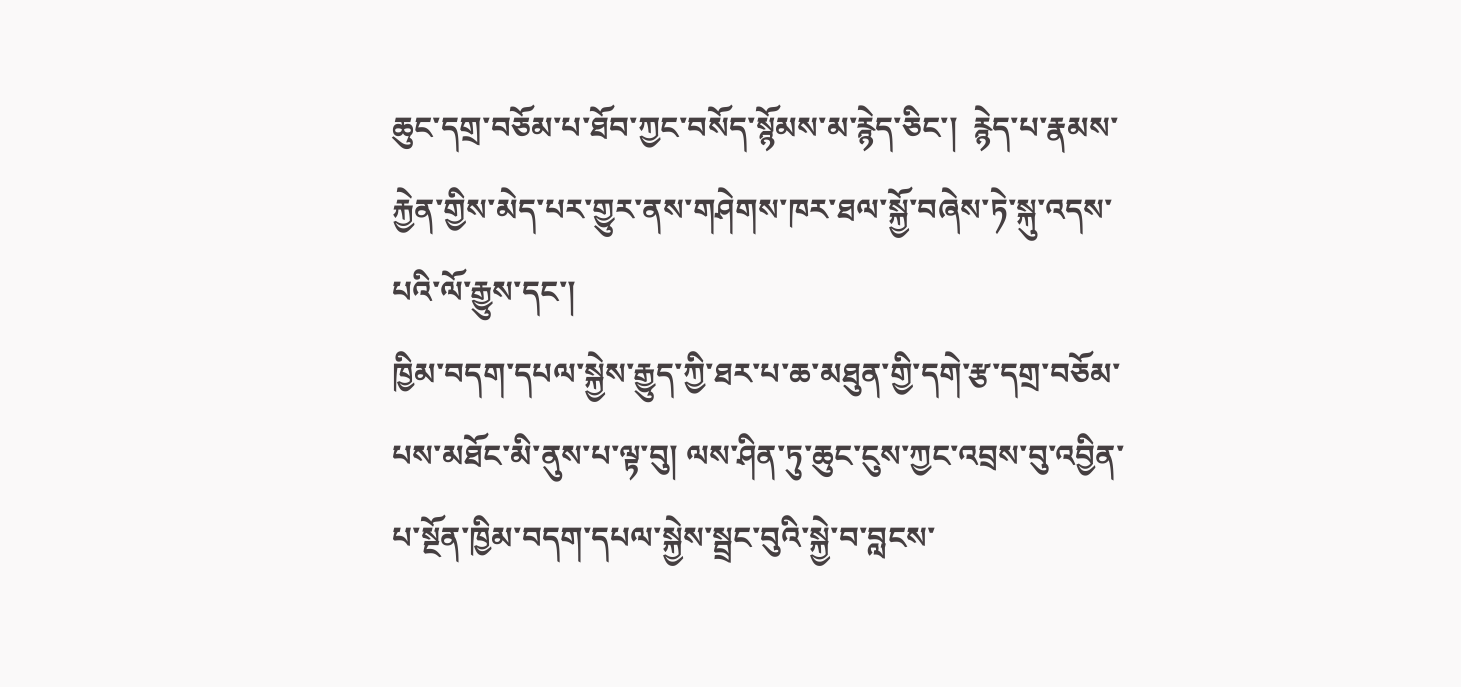ཆུང་དགྲ་བཅོམ་པ་ཐོབ་ཀྱང་བསོད་སྙོམས་མ་རྙེད་ཅིང་།  རྙེད་པ་རྣམས་རྐྱེན་གྱིས་མེད་པར་གྱུར་ནས་གཤེགས་ཁར་ཐལ་སྐྱོ་བཞེས་ཏེ་སྐུ་འདས་པའི་ལོ་རྒྱུས་དང་།
ཁྱིམ་བདག་དཔལ་སྐྱེས་རྒྱུད་ཀྱི་ཐར་པ་ཆ་མཐུན་གྱི་དགེ་རྩ་དགྲ་བཅོམ་པས་མཐོང་མི་ནུས་པ་ལྟ་བུ། ལས་ཤིན་ཏུ་ཆུང་ངུས་ཀྱང་འབྲས་བུ་འབྱིན་པ་སྔོན་ཁྱིམ་བདག་དཔལ་སྐྱེས་སྦྲང་བུའི་སྐྱེ་བ་བླངས་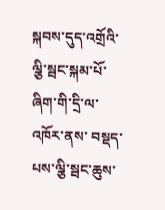སྐབས་དུད་འགྲོའི་ལྕི་སྦང་སྐམ་པོ་ཞིག་གི་དྲི་ལ་འཁོར་ནས་ བསྡད་པས་ལྕི་སྦང་ཆུས་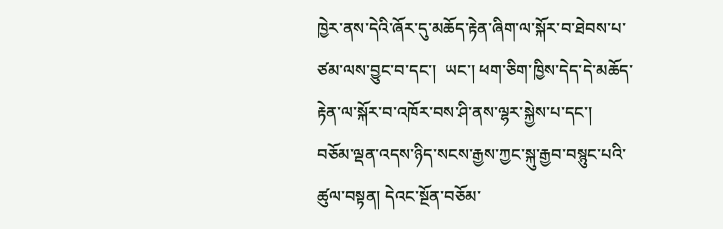ཁྱེར་ནས་དེའི་ཞོར་དུ་མཆོད་རྟེན་ཞིག་ལ་སྐོར་བ་ཐེབས་པ་ཙམ་ལས་བྱུང་བ་དང་།  ཡང་། ཕག་ཅིག་ཁྱིས་དེད་དེ་མཆོད་རྟེན་ལ་སྐོར་བ་འཁོར་བས་ཤི་ནས་ལྷར་སྐྱེས་པ་དང་།
བཅོམ་ལྡན་འདས་ཉིད་སངས་རྒྱས་ཀྱང་སྐུ་རྒྱབ་བསྙུང་པའི་ཚུལ་བསྟན། དེའང་སྔོན་བཅོམ་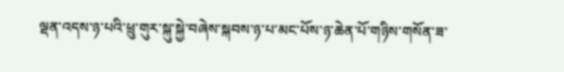ལྡན་འདས་ཉ་པའི་ཕྲུ་གུར་སྐུ་སྐྱེ་བཞེས་སྐབས་ཉ་པ་མང་པོས་ཉ་ཆེན་པོ་གཉིས་གསོན་ཟ་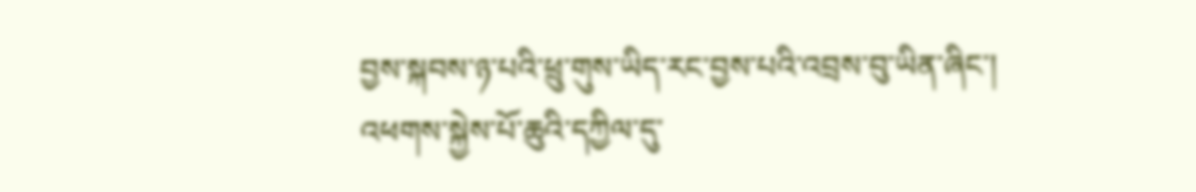བྱས་སྐབས་ཉ་པའི་ཕྲུ་གུས་ཡིད་རང་བྱས་པའི་འབྲས་བུ་ཡིན་ཞིང་།   འཕགས་སྐྱེས་པོ་ཆུའི་དཀྱིལ་དུ་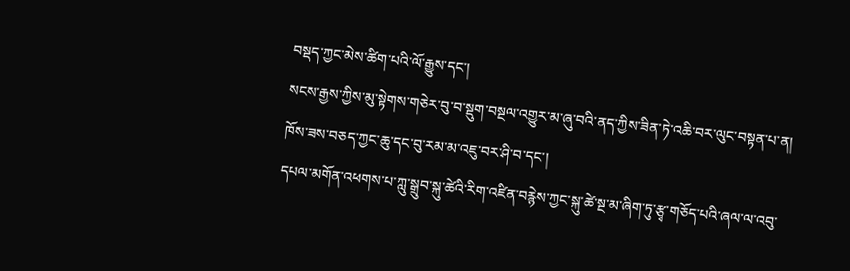བསྡད་ཀྱང་མེས་ཚིག་པའི་ལོ་རྒྱུས་དང་།
སངས་རྒྱས་ཀྱིས་མུ་སྟེགས་གཅེར་བུ་བ་སྡུག་བསྔལ་འགྱུར་མ་ཞུ་བའི་ནད་ཀྱིས་ཟིན་ཏེ་འཆི་བར་ལུང་བསྟན་པ་ན། ཁོས་ཟས་བཅད་ཀྱང་ཆུ་དང་བུ་རམ་མ་འཇུ་བར་ཤི་བ་དང་།
དཔལ་མགོན་འཕགས་པ་ཀླུ་སྒྲུབ་སྐུ་ཚེའི་རིག་འཛིན་བརྙེས་ཀྱང་སྐུ་ཚེ་སྔ་མ་ཞིག་ཏུ་རྩྭ་གཅོད་པའི་ཞལ་ལ་འབུ་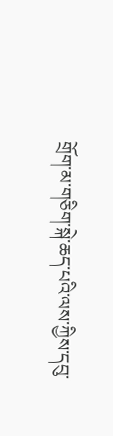གྲོག་མ་གཅིག་སྐེ་ཆད་པའི་ལས་ཀྱིས་དབུ་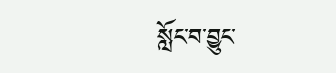སློང་བ་བྱུང་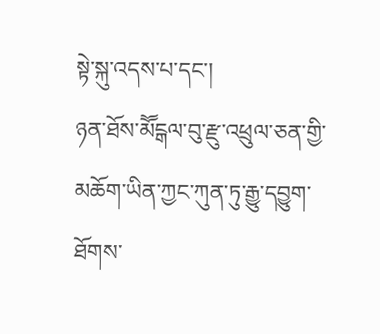སྟེ་སྐུ་འདས་པ་དང་།
ཉན་ཐོས་མཽངྒལ་བུ་རྫུ་འཕྲུལ་ཅན་གྱི་མཆོག་ཡིན་ཀྱང་ཀུན་ཏུ་རྒྱུ་དབྱུག་ཐོགས་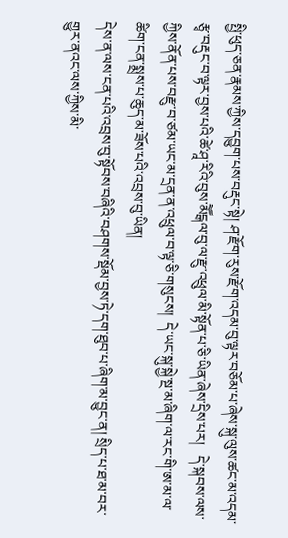སྤྱི་ཕུད་ཅན་རྣམས་ཀྱིས་དབྱུག་པས་བརྡུང་སྟེ། ཤ་རྫོག་རུས་རྫོག་འདམ་བུ་ལྟར་བཅོམ་པ་ཞེས་སྐུ་ལུས་ཚང་མ་འདམ་རྩྭ་བརྡུང་བ་ལྟར་བྱས་པའི་ཚེ་ཤཱ་རིའི་བུས་མཽངྒལ་བུ་ལ་རྫུ་འཕྲུལ་མི་སྟོན་པ་ཅི་ཡིན་ཞེས་དྲིས་པར།   དེ་སྐབས་ལས་ཀྱིས་ནོན་པས་བརྫུ་བ་ཙམ་ཡང་མ་དྲན་ན་འཕྲུལ་བ་ལྟ་ཅི་གསུངས།  དེ་ཡང་སྐུ་སྐྱེ་སྔ་མ་ཞིག་ལ་རང་གི་ཨ་མ་ལ་ཚིག་ངན་སྨྲས་པ་ཆུད་མ་ཟོས་པའི་འབྲས་བུ་ཡིན།
དེས་ན་ལས་ངན་པའི་འབྲས་བུ་སྟོབས་བཞིའི་བཤགས་སྡོམ་བྱས་ཏེ་དག་ཐུབ་པ་ཞིག་མ་བྱུང་ན། སྲིད་པ་ཐ་མ་བར་གྱུར་ནའང་ལས་ཀྱིས་མི་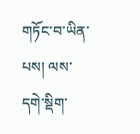གཏོང་བ་ཡིན་པས། ལས་དགེ་སྡིག་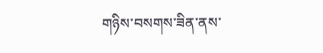གཉིས་བསགས་ཟིན་ནས་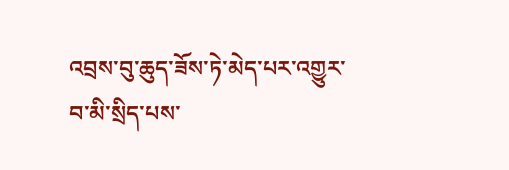འབྲས་བུ་ཆུད་ཟོས་ཏེ་མེད་པར་འགྱུར་བ་མི་སྲིད་པས་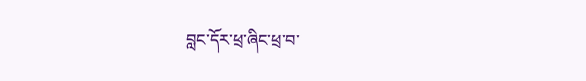བླང་དོར་ཕྲ་ཞིང་ཕྲ་བ་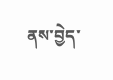ནས་བྱེད་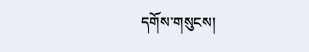དགོས་གསུངས།